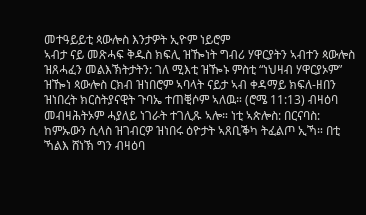መተዓይይቲ ጳውሎስ እንታዎት ኢዮም ነይሮም
ኣብታ ናይ መጽሓፍ ቅዱስ ክፍሊ ዝዀነት ግብሪ ሃዋርያትን ኣብተን ጳውሎስ ዝጸሓፈን መልእኽትታትን: ገለ ሚእቲ ዝዀኑ ምስቲ “ነህዛብ ሃዋርያኦም” ዝዀነ ጳውሎስ ርክብ ዝነበሮም ኣባላት ናይታ ኣብ ቀዳማይ ክፍለ-ዘበን ዝነበረት ክርስትያናዊት ጉባኤ ተጠቒሶም ኣለዉ። (ሮሜ 11:13) ብዛዕባ መብዛሕትኦም ሓያለይ ነገራት ተገሊጹ ኣሎ። ነቲ ኣጵሎስ: በርናባስ: ከምኡውን ሲላስ ዝገብርዎ ዝነበሩ ዕዮታት ኣጸቢቕካ ትፈልጦ ኢኻ። በቲ ኻልእ ሸነኽ ግን ብዛዕባ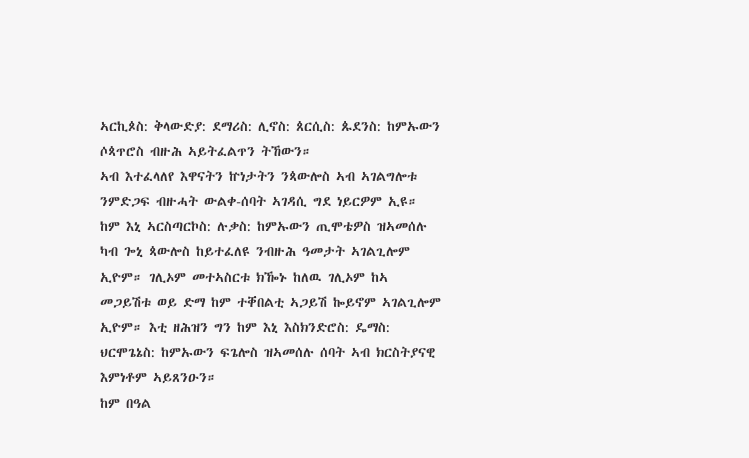ኣርኪጶስ: ቅላውድያ: ደማሪስ: ሊኖስ: ጰርሲስ: ጱደንስ: ከምኡውን ሶጳጥሮስ ብዙሕ ኣይትፈልጥን ትኸውን።
ኣብ እተፈላለየ እዋናትን ኵነታትን ንጳውሎስ ኣብ ኣገልግሎቱ ንምድጋፍ ብዙሓት ውልቀ-ሰባት ኣገዳሲ ግደ ነይርዎም ኢዩ። ከም እኒ ኣርስጣርኮስ: ሉቃስ: ከምኡውን ጢሞቴዎስ ዝኣመሰሉ ካብ ጐኒ ጳውሎስ ከይተፈለዩ ንብዙሕ ዓመታት ኣገልጊሎም ኢዮም። ገሊኦም መተኣስርቱ ክዀኑ ከለዉ ገሊኦም ከኣ መጋይሽቱ ወይ ድማ ከም ተቐበልቲ ኣጋይሽ ኰይኖም ኣገልጊሎም ኢዮም። እቲ ዘሕዝን ግን ከም እኒ እስክንድሮስ: ዴማስ: ህርሞጌኔስ: ከምኡውን ፍጌሎስ ዝኣመሰሉ ሰባት ኣብ ክርስትያናዊ እምነቶም ኣይጸንዑን።
ከም በዓል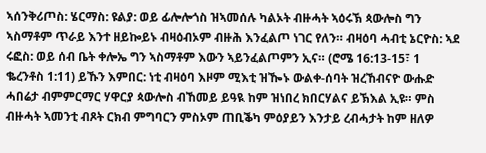ኣሰንቅሪጦስ: ሄርማስ: ዩልያ: ወይ ፊሎሎጎስ ዝኣመሰሉ ካልኦት ብዙሓት ኣዕሩኽ ጳውሎስ ግን ኣስማቶም ጥራይ እንተ ዘይኰይኑ ብዛዕብኦም ብዙሕ እንፈልጦ ነገር የለን። ብዛዕባ ሓብቲ ኔርዮስ: ኣደ ሩፎስ: ወይ ሰብ ቤት ቀሎኤ ግን ኣስማቶም እውን ኣይንፈልጦምን ኢና። (ሮሜ 16:13-15፣ 1 ቈረንቶስ 1:11) ይኹን እምበር: ነቲ ብዛዕባ እዞም ሚእቲ ዝዀኑ ውልቀ-ሰባት ዝረኸብናዮ ውሑድ ሓበሬታ ብምምርማር ሃዋርያ ጳውሎስ ብኸመይ ይዓዪ ከም ዝነበረ ክበርሃልና ይኽእል ኢዩ። ምስ ብዙሓት ኣመንቲ ብጾት ርክብ ምግባርን ምስኦም ጠቢቕካ ምዕያይን እንታይ ረብሓታት ከም ዘለዎ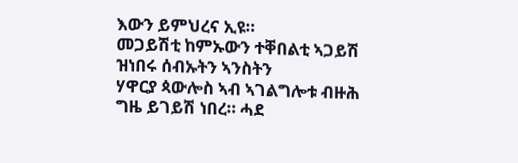እውን ይምህረና ኢዩ።
መጋይሽቲ ከምኡውን ተቐበልቲ ኣጋይሽ ዝነበሩ ሰብኡትን ኣንስትን
ሃዋርያ ጳውሎስ ኣብ ኣገልግሎቱ ብዙሕ ግዜ ይገይሽ ነበረ። ሓደ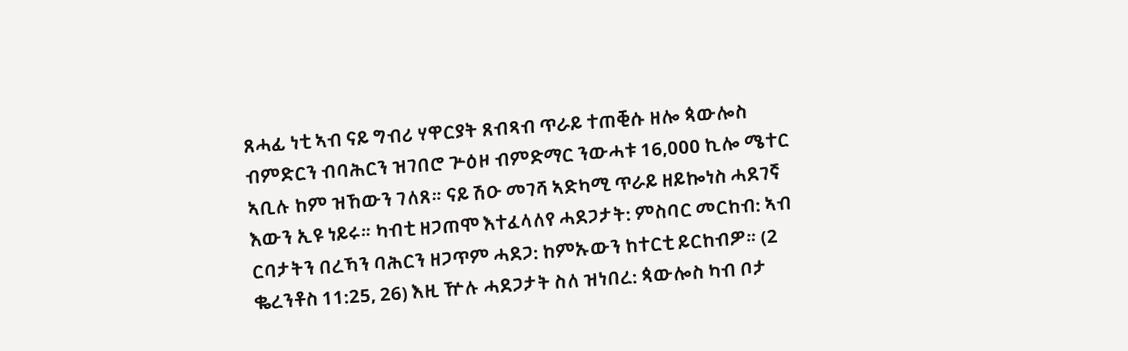ጸሓፊ ነቲ ኣብ ናይ ግብሪ ሃዋርያት ጸብጻብ ጥራይ ተጠቒሱ ዘሎ ጳውሎስ ብምድርን ብባሕርን ዝገበሮ ጕዕዞ ብምድማር ንውሓቱ 16,000 ኪሎ ሜተር ኣቢሉ ከም ዝኸውን ገለጸ። ናይ ሽዑ መገሻ ኣድካሚ ጥራይ ዘይኰነስ ሓደገኛ እውን ኢዩ ነይሩ። ካብቲ ዘጋጠሞ እተፈላለየ ሓደጋታት: ምስባር መርከብ: ኣብ ርባታትን በረኻን ባሕርን ዘጋጥም ሓደጋ: ከምኡውን ከተርቲ ይርከብዎ። (2 ቈረንቶስ 11:25, 26) እዚ ዅሉ ሓደጋታት ስለ ዝነበረ: ጳውሎስ ካብ ቦታ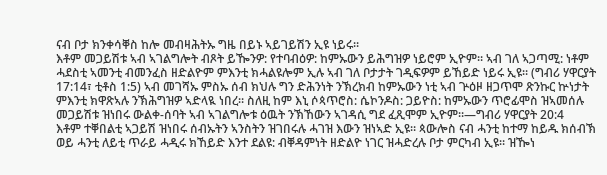ናብ ቦታ ክንቀሳቐስ ከሎ መብዛሕትኡ ግዜ በይኑ ኣይገይሽን ኢዩ ነይሩ።
እቶም መጋይሽቱ ኣብ ኣገልግሎት ብጾት ይዀንዎ: የተባብዕዎ: ከምኡውን ይሕግዝዎ ነይሮም ኢዮም። ኣብ ገለ ኣጋጣሚ: ነቶም ሓደስቲ ኣመንቲ ብመንፈስ ዘድልዮም ምእንቲ ክሓልዩሎም ኢሉ ኣብ ገለ ቦታታት ገዲፍዎም ይኸይድ ነይሩ ኢዩ። (ግብሪ ሃዋርያት 17:14፣ ቲቶስ 1:5) ኣብ መገሻኡ ምስኡ ሰብ ክህሉ ግን ድሕንነት ንኽረክብ ከምኡውን ነቲ ኣብ ጕዕዞ ዘጋጥሞ ጽንኩር ኵነታት ምእንቲ ክዋጽኣሉ ንኽሕግዝዎ ኣድላዪ ነበረ። ስለዚ ከም እኒ ሶጳጥሮስ: ሴኮንዶስ: ጋይዮስ: ከምኡውን ጥሮፊሞስ ዝኣመሰሉ መጋይሽቱ ዝነበሩ ውልቀ-ሰባት ኣብ ኣገልግሎቱ ዕዉት ንኽኸውን ኣገዳሲ ግደ ፈጺሞም ኢዮም።—ግብሪ ሃዋርያት 20:4
እቶም ተቐበልቲ ኣጋይሽ ዝነበሩ ሰብኡትን ኣንስትን ዝገበሩሉ ሓገዝ እውን ዝነኣድ ኢዩ። ጳውሎስ ናብ ሓንቲ ከተማ ከይዱ ክሰብኽ ወይ ሓንቲ ለይቲ ጥራይ ሓዲሩ ክኸይድ እንተ ደልዩ: ብቐዳምነት ዘድልዮ ነገር ዝሓድረሉ ቦታ ምርካብ ኢዩ። ዝዀነ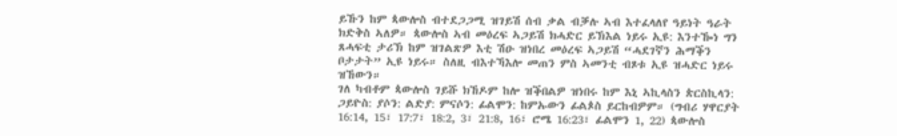ይኹን ከም ጳውሎስ ብተደጋጋሚ ዝገይሽ ሰብ ቃል ብቓሉ ኣብ እተፈላለየ ዓይነት ዓራት ክድቅስ ኣለዎ። ጳውሎስ ኣብ መዕረፍ ኣጋይሽ ክሓድር ይኽእል ነይሩ ኢዩ: እንተዀነ ግን ጸሓፍቲ ታሪኽ ከም ዝገልጽዎ እቲ ሽዑ ዝነበረ መዕረፍ ኣጋይሽ “ሓደገኛን ሕማቕን ቦታታት” ኢዩ ነይሩ። ስለዚ ብእተኻእሎ መጠን ምስ ኣመንቲ ብጾቱ ኢዩ ዝሓድር ነይሩ ዝኸውን።
ገለ ካብቶም ጳውሎስ ገይሹ ክኸዶም ከሎ ዝቕበልዎ ዝነበሩ ከም እኒ ኣኪላስን ጵርስኪላን: ጋይዮስ: ያሶን: ልድያ: ምናሶን: ፊልሞን: ከምኡውን ፊልጶስ ይርከብዎም። (ግብሪ ሃዋርያት 16:14, 15፣ 17:7፣ 18:2, 3፣ 21:8, 16፣ ሮሜ 16:23፣ ፊልሞን 1, 22) ጳውሎስ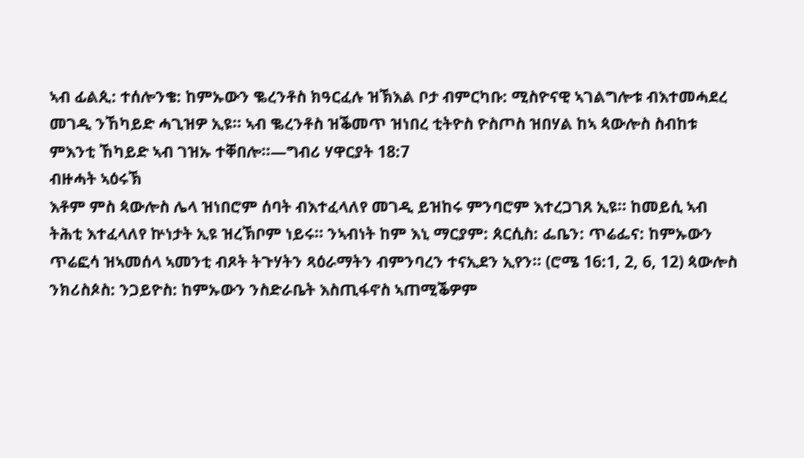ኣብ ፊልጲ: ተሰሎንቄ: ከምኡውን ቈረንቶስ ክዓርፈሉ ዝኽእል ቦታ ብምርካቡ: ሚስዮናዊ ኣገልግሎቱ ብእተመሓደረ መገዲ ንኸካይድ ሓጊዝዎ ኢዩ። ኣብ ቈረንቶስ ዝቕመጥ ዝነበረ ቲትዮስ ዮስጦስ ዝበሃል ከኣ ጳውሎስ ስብከቱ ምእንቲ ኸካይድ ኣብ ገዝኡ ተቐበሎ።—ግብሪ ሃዋርያት 18:7
ብዙሓት ኣዕሩኽ
እቶም ምስ ጳውሎስ ሌላ ዝነበሮም ሰባት ብእተፈላለየ መገዲ ይዝከሩ ምንባሮም እተረጋገጸ ኢዩ። ከመይሲ ኣብ ትሕቲ እተፈላለየ ኵነታት ኢዩ ዝረኽቦም ነይሩ። ንኣብነት ከም እኒ ማርያም: ጰርሲስ: ፌቤን: ጥሬፌና: ከምኡውን ጥሬፎሳ ዝኣመሰላ ኣመንቲ ብጾት ትጉሃትን ጻዕራማትን ብምንባረን ተናኢደን ኢየን። (ሮሜ 16:1, 2, 6, 12) ጳውሎስ ንክሪስጶስ: ንጋይዮስ: ከምኡውን ንስድራቤት እስጢፋኖስ ኣጠሚቕዎም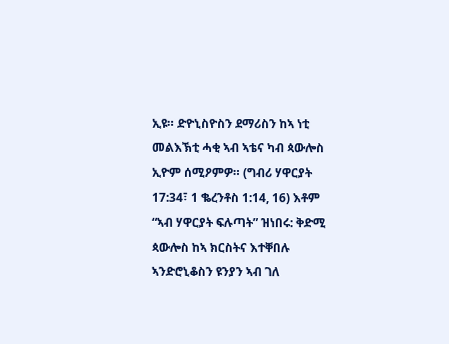ኢዩ። ድዮኒስዮስን ደማሪስን ከኣ ነቲ መልእኽቲ ሓቂ ኣብ ኣቴና ካብ ጳውሎስ ኢዮም ሰሚዖምዎ። (ግብሪ ሃዋርያት 17:34፣ 1 ቈረንቶስ 1:14, 16) እቶም “ኣብ ሃዋርያት ፍሉጣት” ዝነበሩ: ቅድሚ ጳውሎስ ከኣ ክርስትና እተቐበሉ ኣንድሮኒቆስን ዩንያን ኣብ ገለ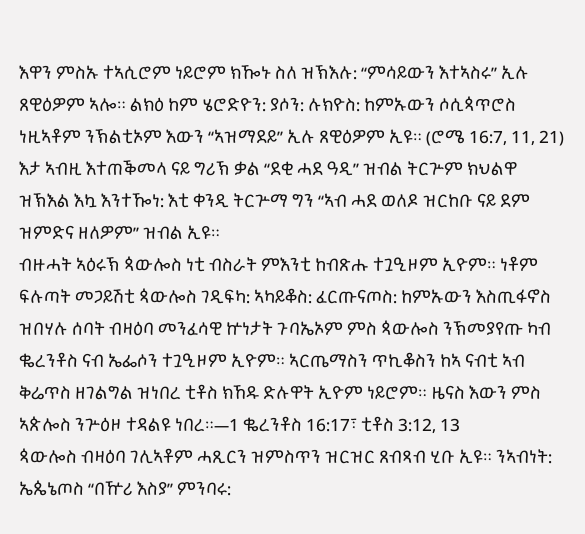እዋን ምስኡ ተኣሲሮም ነይሮም ክዀኑ ስለ ዝኽእሉ: “ምሳይውን እተኣስሩ” ኢሉ ጸዊዕዎም ኣሎ። ልክዕ ከም ሄሮድዮን: ያሶን: ሉክዮስ: ከምኡውን ሶሲጳጥሮስ ነዚኣቶም ንኽልቲኦም እውን “ኣዝማደይ” ኢሉ ጸዊዕዎም ኢዩ። (ሮሜ 16:7, 11, 21) እታ ኣብዚ እተጠቕመላ ናይ ግሪኽ ቃል “ደቂ ሓደ ዓዲ” ዝብል ትርጕም ክህልዋ ዝኽእል እኳ እንተዀነ: እቲ ቀንዲ ትርጕማ ግን “ኣብ ሓደ ወለዶ ዝርከቡ ናይ ደም ዝምድና ዘለዎም” ዝብል ኢዩ።
ብዙሓት ኣዕሩኽ ጳውሎስ ነቲ ብስራት ምእንቲ ከብጽሑ ተጓዒዞም ኢዮም። ነቶም ፍሉጣት መጋይሽቲ ጳውሎስ ገዲፍካ: ኣካይቆስ: ፈርጡናጦስ: ከምኡውን እስጢፋኖስ ዝበሃሉ ሰባት ብዛዕባ መንፈሳዊ ኵነታት ጉባኤኦም ምስ ጳውሎስ ንኽመያየጡ ካብ ቈረንቶስ ናብ ኤፌሶን ተጓዒዞም ኢዮም። ኣርጤማስን ጥኪቆስን ከኣ ናብቲ ኣብ ቅሬጥስ ዘገልግል ዝነበረ ቲቶስ ክኸዱ ድሉዋት ኢዮም ነይሮም። ዜናስ እውን ምስ ኣጵሎስ ንጕዕዞ ተዳልዩ ነበረ።—1 ቈረንቶስ 16:17፣ ቲቶስ 3:12, 13
ጳውሎስ ብዛዕባ ገሊኣቶም ሓጺርን ዝምስጥን ዝርዝር ጸብጻብ ሂቡ ኢዩ። ንኣብነት: ኤጴኔጦስ “በዅሪ እስያ” ምንባሩ: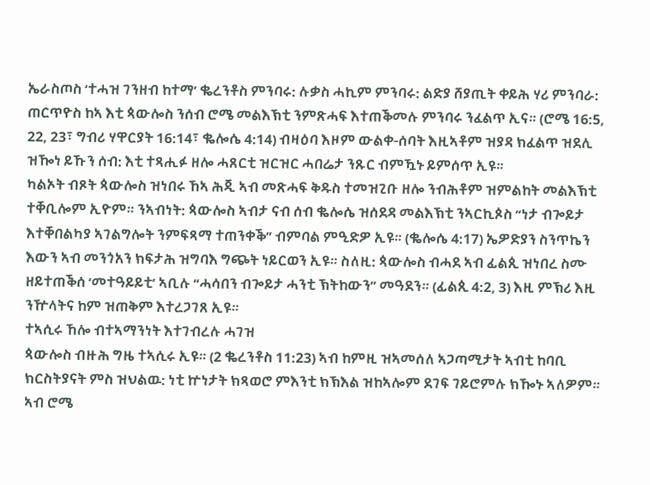ኤራስጦስ ‘ተሓዝ ገንዘብ ከተማ’ ቈረንቶስ ምንባሩ: ሉቃስ ሓኪም ምንባሩ: ልድያ ሸያጢት ቀይሕ ሃሪ ምንባራ: ጠርጥዮስ ከኣ እቲ ጳውሎስ ንሰብ ሮሜ መልእኽቲ ንምጽሓፍ እተጠቕመሉ ምንባሩ ንፈልጥ ኢና። (ሮሜ 16:5, 22, 23፣ ግብሪ ሃዋርያት 16:14፣ ቈሎሴ 4:14) ብዛዕባ እዞም ውልቀ-ሰባት እዚኣቶም ዝያዳ ክፈልጥ ዝደሊ ዝዀነ ይኹን ሰብ: እቲ ተጻሒፉ ዘሎ ሓጸርቲ ዝርዝር ሓበሬታ ንጹር ብምዃኑ ይምሰጥ ኢዩ።
ካልኦት ብጾት ጳውሎስ ዝነበሩ ኸኣ ሕጂ ኣብ መጽሓፍ ቅዱስ ተመዝጊቡ ዘሎ ንብሕቶም ዝምልከት መልእኽቲ ተቐቢሎም ኢዮም። ንኣብነት: ጳውሎስ ኣብታ ናብ ሰብ ቈሎሴ ዝሰደዳ መልእኽቲ ንኣርኪጶስ “ነታ ብጐይታ እተቐበልካያ ኣገልግሎት ንምፍጻማ ተጠንቀቕ” ብምባል ምዒድዎ ኢዩ። (ቈሎሴ 4:17) ኤዎድያን ስንጥኬን እውን ኣብ መንጎአን ክፍታሕ ዝግባእ ግጭት ነይርወን ኢዩ። ስለዚ: ጳውሎስ ብሓደ ኣብ ፊልጲ ዝነበረ ስሙ ዘይተጠቕሰ ‘መተዓይይቲ’ ኣቢሉ “ሓሳበን ብጐይታ ሓንቲ ኽትከውን” መዓደን። (ፊልጲ 4:2, 3) እዚ ምኽሪ እዚ ንዅላትና ከም ዝጠቅም እተረጋገጸ ኢዩ።
ተኣሲሩ ኸሎ ብተኣማንነት እተገብረሉ ሓገዝ
ጳውሎስ ብዙሕ ግዜ ተኣሲሩ ኢዩ። (2 ቈረንቶስ 11:23) ኣብ ከምዚ ዝኣመሰለ ኣጋጣሚታት ኣብቲ ከባቢ ክርስትያናት ምስ ዝህልዉ: ነቲ ኵነታት ክጻወሮ ምእንቲ ክኽእል ዝከኣሎም ደገፍ ገይሮምሉ ክዀኑ ኣለዎም። ኣብ ሮሜ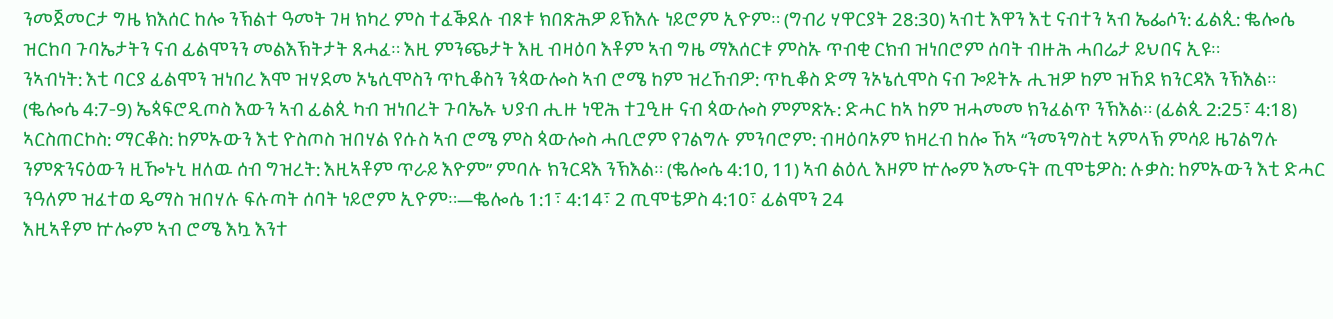ንመጀመርታ ግዜ ክእሰር ከሎ ንኽልተ ዓመት ገዛ ክካረ ምስ ተፈቕደሉ ብጾቱ ክበጽሕዎ ይኽእሉ ነይሮም ኢዮም። (ግብሪ ሃዋርያት 28:30) ኣብቲ እዋን እቲ ናብተን ኣብ ኤፌሶን: ፊልጲ: ቈሎሴ ዝርከባ ጉባኤታትን ናብ ፊልሞንን መልእኽትታት ጸሓፈ። እዚ ምንጭታት እዚ ብዛዕባ እቶም ኣብ ግዜ ማእሰርቱ ምስኡ ጥብቂ ርክብ ዝነበሮም ሰባት ብዙሕ ሓበሬታ ይህበና ኢዩ።
ንኣብነት: እቲ ባርያ ፊልሞን ዝነበረ እሞ ዝሃደመ ኦኔሲሞስን ጥኪቆስን ንጳውሎስ ኣብ ሮሜ ከም ዝረኸብዎ: ጥኪቆስ ድማ ንኦኔሲሞስ ናብ ጐይትኡ ሒዝዎ ከም ዝኸደ ክንርዳእ ንኽእል። (ቈሎሴ 4:7-9) ኤጳፍሮዲጦስ እውን ኣብ ፊልጲ ካብ ዝነበረት ጉባኤኡ ህያብ ሒዙ ነዊሕ ተጓዒዙ ናብ ጳውሎስ ምምጽኡ: ድሓር ከኣ ከም ዝሓመመ ክንፈልጥ ንኽእል። (ፊልጲ 2:25፣ 4:18) ኣርስጠርኮስ: ማርቆስ: ከምኡውን እቲ ዮስጦስ ዝበሃል የሱስ ኣብ ሮሜ ምስ ጳውሎስ ሓቢሮም የገልግሉ ምንባሮም: ብዛዕባኦም ክዛረብ ከሎ ኸኣ “ንመንግስቲ ኣምላኽ ምሳይ ዜገልግሉ ንምጽንናዕውን ዚዀኑኒ ዘለዉ ሰብ ግዝረት: እዚኣቶም ጥራይ እዮም” ምባሉ ክንርዳእ ንኽእል። (ቈሎሴ 4:10, 11) ኣብ ልዕሊ እዞም ኵሎም እሙናት ጢሞቴዎስ: ሉቃስ: ከምኡውን እቲ ድሓር ንዓለም ዝፈተወ ዴማስ ዝበሃሉ ፍሉጣት ሰባት ነይሮም ኢዮም።—ቈሎሴ 1:1፣ 4:14፣ 2 ጢሞቴዎስ 4:10፣ ፊልሞን 24
እዚኣቶም ኵሎም ኣብ ሮሜ እኳ እንተ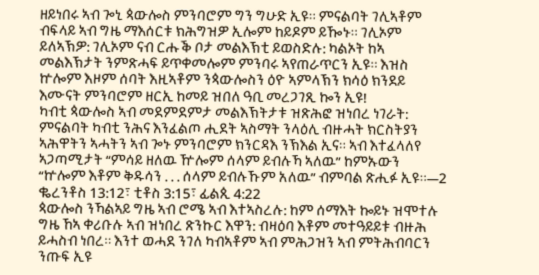ዘይነበሩ ኣብ ጐኒ ጳውሎስ ምንባሮም ግን ግሁድ ኢዩ። ምናልባት ገሊኣቶም ብፍላይ ኣብ ግዜ ማእሰርቱ ክሕግዝዎ ኢሎም ከይዶም ይዀኑ። ገሊኦም ይለኣኽዎ: ገሊኦም ናብ ርሑቕ ቦታ መልእኽቲ ይወስድሉ: ካልኦት ከኣ መልእኽታት ንምጽሓፍ ይጥቀመሎም ምንባሩ ኣየጠራጥርን ኢዩ። እዝስ ኵሎም እዞም ሰባት እዚኣቶም ንጳውሎስን ዕዮ ኣምላኽን ክሳዕ ክንደይ እሙናት ምንባሮም ዘርኢ ከመይ ዝበለ ዓቢ መረጋገጺ ኰን ኢዩ!
ካብቲ ጳውሎስ ኣብ መደምደምታ መልእኽትታቱ ዝጽሕፎ ዝነበረ ነገራት: ምናልባት ካብቲ ንሕና እንፈልጦ ሒደት ኣስማት ንላዕሊ ብዙሓት ክርስትያን ኣሕዋትን ኣሓትን ኣብ ጐኑ ምንባሮም ክንርዳእ ንኽእል ኢና። ኣብ እተፈላለየ ኣጋጣሚታት “ምሳይ ዘለዉ ዅሎም ሰላም ይብሉኻ ኣለዉ” ከምኡውን “ኵሎም እቶም ቅዱሳን . . . ሰላም ይብሉኹም አለዉ” ብምባል ጽሒፉ ኢዩ።—2 ቈረንቶስ 13:12፣ ቲቶስ 3:15፣ ፊልጲ 4:22
ጳውሎስ ንኻልኣይ ግዜ ኣብ ሮሜ ኣብ እተኣስረሉ: ከም ሰማእት ኰይኑ ዝሞተሉ ግዜ ኸኣ ቀሪቡሉ ኣብ ዝነበረ ጽንኩር እዋን: ብዛዕባ እቶም መተዓይይቱ ብዙሕ ይሓስብ ነበረ። እንተ ወሓደ ንገለ ካብኣቶም ኣብ ምሕጋዝን ኣብ ምትሕብባርን ንጡፍ ኢዩ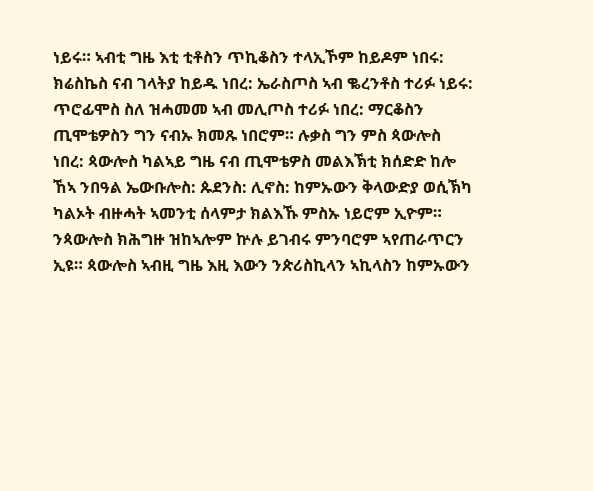ነይሩ። ኣብቲ ግዜ እቲ ቲቶስን ጥኪቆስን ተላኢኾም ከይዶም ነበሩ: ክሬስኬስ ናብ ገላትያ ከይዱ ነበረ: ኤራስጦስ ኣብ ቈረንቶስ ተሪፉ ነይሩ: ጥሮፊሞስ ስለ ዝሓመመ ኣብ መሊጦስ ተሪፉ ነበረ: ማርቆስን ጢሞቴዎስን ግን ናብኡ ክመጹ ነበሮም። ሉቃስ ግን ምስ ጳውሎስ ነበረ: ጳውሎስ ካልኣይ ግዜ ናብ ጢሞቴዎስ መልእኽቲ ክሰድድ ከሎ ኸኣ ንበዓል ኤውቡሎስ: ጱደንስ: ሊኖስ: ከምኡውን ቅላውድያ ወሲኽካ ካልኦት ብዙሓት ኣመንቲ ሰላምታ ክልእኹ ምስኡ ነይሮም ኢዮም። ንጳውሎስ ክሕግዙ ዝከኣሎም ኵሉ ይገብሩ ምንባሮም ኣየጠራጥርን ኢዩ። ጳውሎስ ኣብዚ ግዜ እዚ እውን ንጵሪስኪላን ኣኪላስን ከምኡውን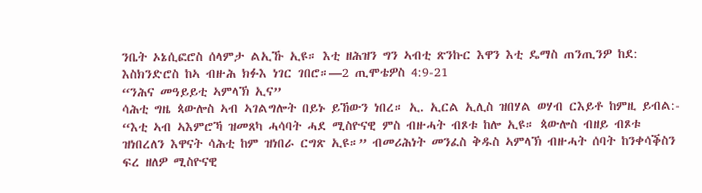ንቤት ኦኔሲፎሮስ ሰላምታ ልኢኹ ኢዩ። እቲ ዘሕዝን ግን ኣብቲ ጽንኩር እዋን እቲ ዴማስ ጠንጢንዎ ከደ: እስክንድሮስ ከኣ ብዙሕ ክፉእ ነገር ገበሮ።—2 ጢሞቴዎስ 4:9-21
“ንሕና መዓይይቲ ኣምላኽ ኢና”
ሳሕቲ ግዜ ጳውሎስ ኣብ ኣገልግሎት በይኑ ይኸውን ነበረ። ኢ. ኢርል ኢሊስ ዝበሃል ወሃብ ርእይቶ ከምዚ ይብል:- “እቲ ኣብ ኣእምሮኻ ዝመጸካ ሓሳባት ሓደ ሚስዮናዊ ምስ ብዙሓት ብጾቱ ከሎ ኢዩ። ጳውሎስ ብዘይ ብጾቱ ዝነበረለን እዋናት ሳሕቲ ከም ዝነበራ ርግጽ ኢዩ።” ብመሪሕነት መንፈስ ቅዱስ ኣምላኽ ብዙሓት ሰባት ከንቀሳቕስን ፍረ ዘለዎ ሚስዮናዊ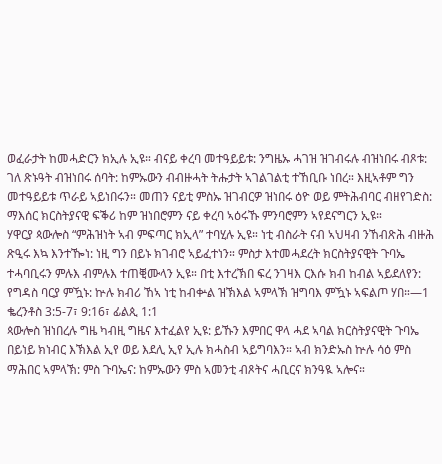ወፈራታት ከመሓድርን ክኢሉ ኢዩ። ብናይ ቀረባ መተዓይይቱ: ንግዜኡ ሓገዝ ዝገብሩሉ ብዝነበሩ ብጾቱ: ገለ ጽኑዓት ብዝነበሩ ሰባት: ከምኡውን ብብዙሓት ትሑታት ኣገልገልቲ ተኸቢቡ ነበረ። እዚኣቶም ግን መተዓይይቱ ጥራይ ኣይነበሩን። መጠን ናይቲ ምስኡ ዝገብርዎ ዝነበሩ ዕዮ ወይ ምትሕብባር ብዘየገድስ: ማእሰር ክርስትያናዊ ፍቕሪ ከም ዝነበሮምን ናይ ቀረባ ኣዕሩኹ ምንባሮምን ኣየደናግርን ኢዩ።
ሃዋርያ ጳውሎስ “ምሕዝነት ኣብ ምፍጣር ክኢላ” ተባሂሉ ኢዩ። ነቲ ብስራት ናብ ኣህዛብ ንኸብጽሕ ብዙሕ ጽዒሩ እኳ እንተዀነ: ነዚ ግን በይኑ ክገብሮ ኣይፈተነን። ምስታ እተመሓደረት ክርስትያናዊት ጉባኤ ተሓባቢሩን ምሉእ ብምሉእ ተጠቒሙላን ኢዩ። በቲ እተረኽበ ፍረ ንገዛእ ርእሱ ክብ ከብል ኣይደለየን: የግዳስ ባርያ ምዃኑ: ኵሉ ክብሪ ኸኣ ነቲ ከብቍል ዝኽእል ኣምላኽ ዝግባእ ምዃኑ ኣፍልጦ ሃበ።—1 ቈረንቶስ 3:5-7፣ 9:16፣ ፊልጲ 1:1
ጳውሎስ ዝነበረሉ ግዜ ካብዚ ግዜና እተፈልየ ኢዩ: ይኹን እምበር ዋላ ሓደ ኣባል ክርስትያናዊት ጉባኤ በይነይ ክነብር እኽእል ኢየ ወይ እደሊ ኢየ ኢሉ ክሓስብ ኣይግባእን። ኣብ ክንድኡስ ኵሉ ሳዕ ምስ ማሕበር ኣምላኽ: ምስ ጉባኤና: ከምኡውን ምስ ኣመንቲ ብጾትና ሓቢርና ክንዓዪ ኣሎና።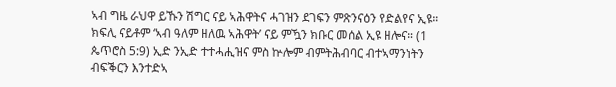ኣብ ግዜ ራህዋ ይኹን ሽግር ናይ ኣሕዋትና ሓገዝን ደገፍን ምጽንናዕን የድልየና ኢዩ። ክፍሊ ናይቶም ‘ኣብ ዓለም ዘለዉ ኣሕዋት’ ናይ ምዃን ክቡር መሰል ኢዩ ዘሎና። (1 ጴጥሮስ 5:9) ኢድ ንኢድ ተተሓሒዝና ምስ ኵሎም ብምትሕብባር ብተኣማንነትን ብፍቕርን እንተድኣ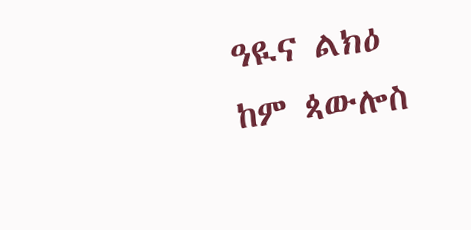ዓዪና ልክዕ ከም ጳውሎስ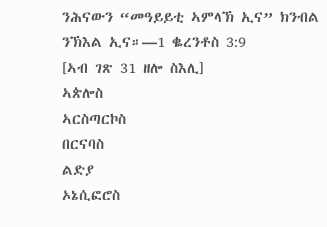ንሕናውን “መዓይይቲ ኣምላኽ ኢና” ክንብል ንኽእል ኢና።—1 ቈረንቶስ 3:9
[ኣብ ገጽ 31 ዘሎ ስእሊ]
ኣጵሎስ
ኣርስጣርኮስ
በርናባስ
ልድያ
ኦኔሲፎሮስ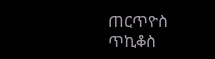ጠርጥዮስ
ጥኪቆስ